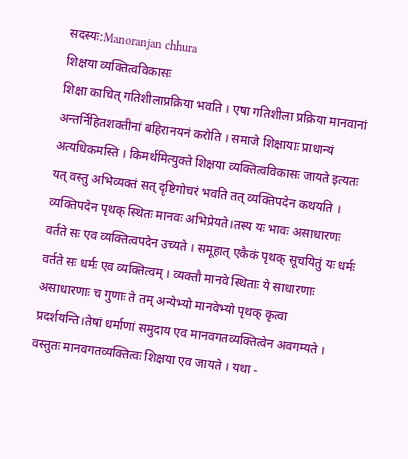सदस्यः:Manoranjan chhura
शिक्षया व्यक्तित्वविकासः
शिक्षा काचित् गतिशीलाप्रक्रिया भवति । एषा गतिशीला प्रक्रिया मानवानां अन्तर्निहितशक्तीनां बहिरानयनं करोति । समाजे शिक्षायाः प्राधान्यं अत्यधिकमस्ति । किमर्थमित्युक्ते शिक्षया व्यक्तित्वविकासः जायते इत्यतः यत् वस्तु अभिव्यक्तं सत् दृष्टिगोचरं भवति तत् व्यक्तिपदेन कथयति । व्यक्तिपदेन पृथक् स्थितः मानवः अभिप्रेयते।तस्य यः भावः असाधारणः वर्तते सः एव व्यक्तित्वपदेन उच्यते । समूहात् एकैकं पृथक् सूचयितुं यः धर्मः वर्तते सः धर्मः एव व्यक्तित्वम् । व्यक्तौ मानवे स्थिताः ये साधारणाः असाधारणाः च गुणाः ते तम् अन्येभ्यो मानवेभ्यो पृथक् कृत्वा प्रदर्शयन्ति।तेषां धर्माणां समुदाय एव मानवगतव्यक्तित्वेन अवगम्यते । वस्तुतः मानवगतव्यक्तित्वः शिक्षया एव जायते । यथा -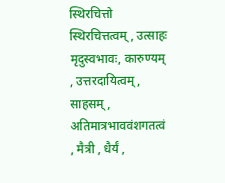स्थिरचित्तो स्थिरचित्तत्वम् , उत्साहः मृदुस्वभावः, कारुण्यम् , उत्तरदायित्वम् , साहसम् , अतिमात्रभाववंशगतत्वं , मैत्री , धैर्यं ,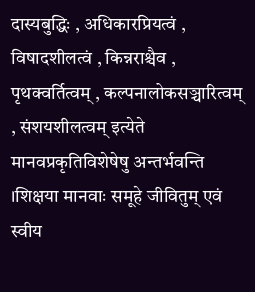दास्यबुद्धिः , अधिकारप्रियत्वं , विषादशीलत्वं , किन्नराश्चैव , पृथक्वर्तित्वम् , कल्पनालोकसञ्चारित्वम् , संशयशीलत्वम् इत्येते मानवप्रकृतिविशेषेषु अन्तर्भवन्ति ।शिक्षया मानवाः समूहे जीवितुम् एवं स्वीय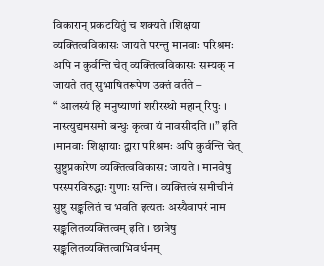विकारान् प्रकटयितुं च शक्यते ।शिक्षया व्यक्तित्वविकासः जायते परन्तु मानवाः परिश्रमः अपि न कुर्वन्ति चेत् व्यक्तित्वविकासः सम्यक् न जायते तत् सुभाषितरूपेण उक्तं वर्तते –
“ आलस्यं हि मनुष्याणां शरीरस्थो महान् रिपुः । नास्त्युद्यमसमो बन्धुः कृत्वा यं नावसीदति ।।” इति ।मानवाः शिक्षायाः द्वारा परिश्रमः अपि कुर्वन्ति चेत् सुष्टुप्रकारेण व्यक्तित्वविकास: जायते । मानवेषु परस्परविरुद्धाः गुणाः सन्ति । व्यक्तित्वं समीचीनं सुष्टु सङ्कलितं च भवति इत्यतः अस्यैवापरं नाम सङ्कलितव्यक्तित्वम् इति । छात्रेषु सङ्कलितव्यक्तित्वाभिवर्धनम्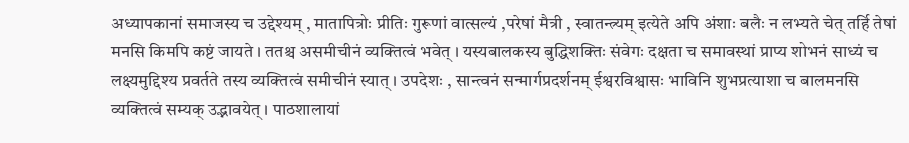अध्यापकानां समाजस्य च उद्देश्यम् , मातापित्रोः प्रीतिः गुरूणां वात्सल्यं ,परेषां मैत्री , स्वातन्त्र्यम् इत्येते अपि अंशाः बलैः न लभ्यते चेत् तर्हि तेषां मनसि किमपि कष्टं जायते । ततश्च असमीचीनं व्यक्तित्वं भवेत् । यस्यबालकस्य बुद्धिशक्तिः संवेगः दक्षता च समावस्थां प्राप्य शोभनं साध्यं च लक्ष्यमुद्दिश्य प्रवर्तते तस्य व्यक्तित्वं समीचीनं स्यात् । उपदेशः , सान्त्वनं सन्मार्गप्रदर्शनम् ईश्वरविश्वासः भाविनि शुभप्रत्याशा च बालमनसि व्यक्तित्वं सम्यक् उद्भावयेत् । पाठशालायां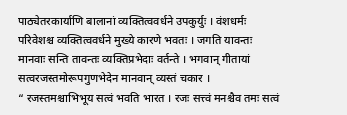पाठ्येतरकार्याणि बालानां व्यक्तित्ववर्धने उपकुर्युः । वंशधर्मः परिवेशश्च व्यक्तित्ववर्धने मुख्ये कारणे भवतः । जगति यावन्तः मानवाः सन्ति तावन्तः व्यक्तिप्रभेदाः वर्तन्ते । भगवान् गीतायां सत्वरजस्तमोरूपगुणभेदेन मानवान् व्यस्तं चकार ।
“ रजस्तमश्चाभिभूय सत्वं भवति भारत । रजः सत्त्वं मनश्चैव तमः सत्वं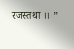रजस्तथा ।। ”